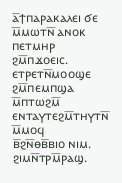ⲁ̅ϯⲡⲁⲣⲁⲕⲁⲗⲉⲓ ϭⲉ ⲙ̅ⲙⲱⲧⲛ̅ ⲁⲛⲟⲕ ⲡⲉⲧⲙⲏⲣ ϩⲙ̅ⲡϫⲟⲉⲓⲥ. ⲉⲧⲣⲉⲧⲛ̅ⲙⲟⲟϣⲉ ϩⲙ̅ⲡⲉⲙⲡϣⲁ ⲙ̅ⲡⲧⲱϩⲙ̅ ⲉⲛⲧⲁⲩⲧⲉϩⲙ̅ⲧⲏⲩⲧⲛ̅ ⲙ̅ⲙⲟϥ
ⲃ̅ϩⲛ̅ⲑⲃ̅ⲃⲓⲟ ⲛⲓⲙ. ϩⲓⲙⲛ̅ⲧⲣⲙ̅ⲣⲁϣ.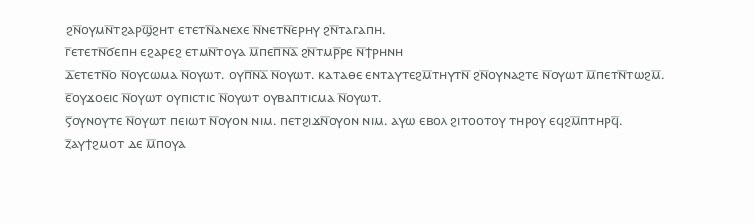ϩⲛ̅ⲟⲩⲙⲛ̅ⲧϩⲁⲣϣ̅ϩⲏⲧ ⲉⲧⲉⲧⲛ̅ⲁⲛⲉⲭⲉ ⲛ̅ⲛⲉⲧⲛ̅ⲉⲣⲏⲩ ϩⲛ̅ⲧⲁⲅⲁⲡⲏ.
ⲅ̅ⲉⲧⲉⲧⲛ̅ϭⲉⲡⲏ ⲉϩⲁⲣⲉϩ ⲉⲧⲙⲛ̅ⲧⲟⲩⲁ ⲙ̅ⲡⲉⲡ̅ⲛ̅ⲁ̅ ϩⲛ̅ⲧⲙⲣ̅ⲣⲉ ⲛ̅ϯⲣⲏⲛⲏ
ⲇ̅ⲉⲧⲉⲧⲛ̅ⲟ ⲛ̅ⲟⲩⲥⲱⲙⲁ ⲛ̅ⲟⲩⲱⲧ. ⲟⲩⲡ̅ⲛ̅ⲁ̅ ⲛ̅ⲟⲩⲱⲧ. ⲕⲁⲧⲁⲑⲉ ⲉⲛⲧⲁⲩⲧⲉϩⲙ̅ⲧⲏⲩⲧⲛ̅ ϩⲛ̅ⲟⲩⲛⲁϩⲧⲉ ⲛ̅ⲟⲩⲱⲧ ⲙ̅ⲡⲉⲧⲛ̅ⲧⲱϩⲙ̅.
ⲉ̅ⲟⲩϫⲟⲉⲓⲥ ⲛ̅ⲟⲩⲱⲧ ⲟⲩⲡⲓⲥⲧⲓⲥ ⲛ̅ⲟⲩⲱⲧ ⲟⲩⲃⲁⲡⲧⲓⲥⲙⲁ ⲛ̅ⲟⲩⲱⲧ.
ⲋ̅ⲟⲩⲛⲟⲩⲧⲉ ⲛ̅ⲟⲩⲱⲧ ⲡⲉⲓⲱⲧ ⲛ̅ⲟⲩⲟⲛ ⲛⲓⲙ. ⲡⲉⲧϩⲓϫⲛ̅ⲟⲩⲟⲛ ⲛⲓⲙ. ⲁⲩⲱ ⲉⲃⲟⲗ ϩⲓⲧⲟⲟⲧⲟⲩ ⲧⲏⲣⲟⲩ ⲉϥϩⲙ̅ⲡⲧⲏⲣϥ̅.
ⲍ̅ⲁⲩϯϩⲙⲟⲧ ⲇⲉ ⲙ̅ⲡⲟⲩⲁ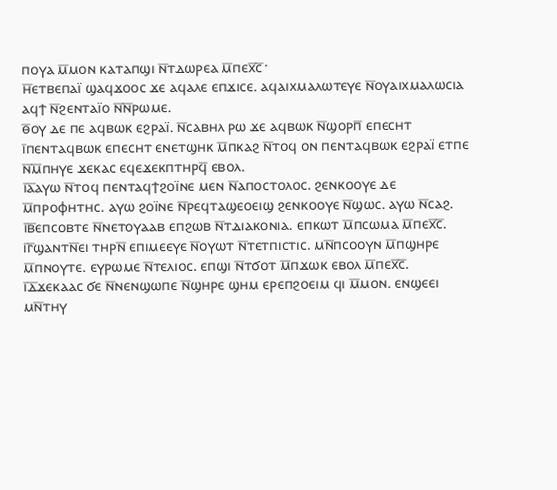ⲡⲟⲩⲁ ⲙ̅ⲙⲟⲛ ⲕⲁⲧⲁⲡϣⲓ ⲛ̅ⲧⲇⲱⲣⲉⲁ ⲙ̅ⲡⲉⲭ̅ⲥ̅·
ⲏ̅ⲉⲧⲃⲉⲡⲁⲓ̈ ϣⲁϥϫⲟⲟⲥ ϫⲉ ⲁϥⲁⲗⲉ ⲉⲡϫⲓⲥⲉ. ⲁϥⲁⲓⲭⲙⲁⲗⲱⲧⲉⲩⲉ ⲛ̅ⲟⲩⲁⲓⲭⲙⲁⲗⲱⲥⲓⲁ ⲁϥϯ ⲛ̅ϩⲉⲛⲧⲁⲓ̈ⲟ ⲛ̅ⲛ̅ⲣⲱⲙⲉ.
ⲑ̅ⲟⲩ ⲇⲉ ⲡⲉ ⲁϥⲃⲱⲕ ⲉϩⲣⲁⲓ̈. ⲛ̅ⲥⲁⲃⲏⲗ ⲣⲱ ϫⲉ ⲁϥⲃⲱⲕ ⲛ̅ϣⲟⲣⲡ̅ ⲉⲡⲉⲥⲏⲧ
ⲓ̅ⲡⲉⲛⲧⲁϥⲃⲱⲕ ⲉⲡⲉⲥⲏⲧ ⲉⲛⲉⲧϣⲏⲕ ⲙ̅ⲡⲕⲁϩ ⲛ̅ⲧⲟϥ ⲟⲛ ⲡⲉⲛⲧⲁϥⲃⲱⲕ ⲉϩⲣⲁⲓ̈ ⲉⲧⲡⲉ ⲛ̅ⲙ̅ⲡⲏⲩⲉ ϫⲉⲕⲁⲥ ⲉϥⲉϫⲉⲕⲡⲧⲏⲣϥ̅ ⲉⲃⲟⲗ.
ⲓ̅ⲁ̅ⲁⲩⲱ ⲛ̅ⲧⲟϥ ⲡⲉⲛⲧⲁϥϯϩⲟⲓ̈ⲛⲉ ⲙⲉⲛ ⲛ̅ⲁⲡⲟⲥⲧⲟⲗⲟⲥ. ϩⲉⲛⲕⲟⲟⲩⲉ ⲇⲉ ⲙ̅ⲡⲣⲟⲫⲏⲧⲏⲥ. ⲁⲩⲱ ϩⲟⲓ̈ⲛⲉ ⲛ̅ⲣⲉϥⲧⲁϣⲉⲟⲉⲓϣ ϩⲉⲛⲕⲟⲟⲩⲉ ⲛ̅ϣⲱⲥ. ⲁⲩⲱ ⲛ̅ⲥⲁϩ.
ⲓ̅ⲃ̅ⲉⲡⲥⲟⲃⲧⲉ ⲛ̅ⲛⲉⲧⲟⲩⲁⲁⲃ ⲉⲡϩⲱⲃ ⲛ̅ⲧⲇⲓⲁⲕⲟⲛⲓⲁ. ⲉⲡⲕⲱⲧ ⲙ̅ⲡⲥⲱⲙⲁ ⲙ̅ⲡⲉⲭ̅ⲥ̅.
ⲓ̅ⲅ̅ϣⲁⲛⲧⲛ̅ⲉⲓ ⲧⲏⲣⲛ̅ ⲉⲡⲓⲙⲉⲉⲩⲉ ⲛ̅ⲟⲩⲱⲧ ⲛ̅ⲧⲉⲧⲡⲓⲥⲧⲓⲥ. ⲙⲛ̅ⲡⲥⲟⲟⲩⲛ ⲙ̅ⲡϣⲏⲣⲉ ⲙ̅ⲡⲛⲟⲩⲧⲉ. ⲉⲩⲣⲱⲙⲉ ⲛ̅ⲧⲉⲗⲓⲟⲥ. ⲉⲡϣⲓ ⲛ̅ⲧϭⲟⲧ ⲙ̅ⲡϫⲱⲕ ⲉⲃⲟⲗ ⲙ̅ⲡⲉⲭ̅ⲥ̅.
ⲓ̅ⲇ̅ϫⲉⲕⲁⲁⲥ ϭⲉ ⲛ̅ⲛⲉⲛϣⲱⲡⲉ ⲛ̅ϣⲏⲣⲉ ϣⲏⲙ ⲉⲣⲉⲡϩⲟⲉⲓⲙ ϥⲓ ⲙ̅ⲙⲟⲛ. ⲉⲛϣⲉⲉⲓ ⲙⲛ̅ⲧⲏⲩ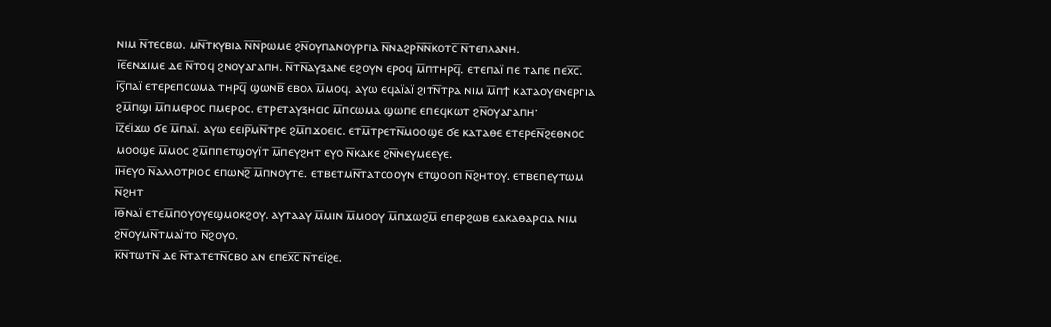ⲛⲓⲙ ⲛ̅ⲧⲉⲥⲃⲱ. ⲙⲛ̅ⲧⲕⲩⲃⲓⲁ ⲛ̅ⲛ̅ⲣⲱⲙⲉ ϩⲛ̅ⲟⲩⲡⲁⲛⲟⲩⲣⲅⲓⲁ ⲛ̅ⲛⲁϩⲣⲛ̅ⲛ̅ⲕⲟⲧⲥ̅ ⲛ̅ⲧⲉⲡⲗⲁⲛⲏ.
ⲓ̅ⲉ̅ⲉⲛϫⲓⲙⲉ ⲇⲉ ⲛ̅ⲧⲟϥ ϩⲛⲟⲩⲁⲅⲁⲡⲏ. ⲛ̅ⲧⲛ̅ⲁⲩⲝⲁⲛⲉ ⲉϩⲟⲩⲛ ⲉⲣⲟϥ ⲙ̅ⲡⲧⲏⲣϥ̅. ⲉⲧⲉⲡⲁⲓ̈ ⲡⲉ ⲧⲁⲡⲉ ⲡⲉⲭ̅ⲥ̅.
ⲓ̅ⲋ̅ⲡⲁⲓ̈ ⲉⲧⲉⲣⲉⲡⲥⲱⲙⲁ ⲧⲏⲣϥ̅ ϣⲱⲛⲃ̅ ⲉⲃⲟⲗ ⲙ̅ⲙⲟϥ. ⲁⲩⲱ ⲉϥⲁⲓ̈ⲁⲓ̈ ϩⲓⲧⲛ̅ⲧⲣⲁ ⲛⲓⲙ ⲙ̅ⲡϯ ⲕⲁⲧⲁⲟⲩⲉⲛⲉⲣⲅⲓⲁ ϩⲙ̅ⲡϣⲓ ⲙ̅ⲡⲙⲉⲣⲟⲥ ⲡⲙⲉⲣⲟⲥ. ⲉⲧⲣⲉⲧⲁⲩⲝⲏⲥⲓⲥ ⲙ̅ⲡⲥⲱⲙⲁ ϣⲱⲡⲉ ⲉⲡⲉϥⲕⲱⲧ ϩⲛ̅ⲟⲩⲁⲅⲁⲡⲏ·
ⲓ̅ⲍ̅ⲉⲓ̈ϫⲱ ϭⲉ ⲙ̅ⲡⲁⲓ̈. ⲁⲩⲱ ⲉⲉⲓⲣ̅ⲙⲛ̅ⲧⲣⲉ ϩⲙ̅ⲡϫⲟⲉⲓⲥ. ⲉⲧⲙ̅ⲧⲣⲉⲧⲛ̅ⲙⲟⲟϣⲉ ϭⲉ ⲕⲁⲧⲁⲑⲉ ⲉⲧⲉⲣⲉⲛ̅ϩⲉⲑⲛⲟⲥ ⲙⲟⲟϣⲉ ⲙ̅ⲙⲟⲥ ϩⲙ̅ⲡⲡⲉⲧϣⲟⲩⲓ̈ⲧ ⲙ̅ⲡⲉⲩϩⲏⲧ ⲉⲩⲟ ⲛ̅ⲕⲁⲕⲉ ϩⲛ̅ⲛⲉⲩⲙⲉⲉⲩⲉ.
ⲓ̅ⲏ̅ⲉⲩⲟ ⲛ̅ⲁⲗⲗⲟⲧⲣⲓⲟⲥ ⲉⲡⲱⲛϩ̅ ⲙ̅ⲡⲛⲟⲩⲧⲉ. ⲉⲧⲃⲉⲧⲙⲛ̅ⲧⲁⲧⲥⲟⲟⲩⲛ ⲉⲧϣⲟⲟⲡ ⲛ̅ϩⲏⲧⲟⲩ. ⲉⲧⲃⲉⲡⲉⲩⲧⲱⲙ ⲛ̅ϩⲏⲧ
ⲓ̅ⲑ̅ⲛⲁⲓ̈ ⲉⲧⲉⲙ̅ⲡⲟⲩⲟⲩⲉϣⲙⲟⲕϩⲟⲩ. ⲁⲩⲧⲁⲁⲩ ⲙ̅ⲙⲓⲛ ⲙ̅ⲙⲟⲟⲩ ⲙ̅ⲡϫⲱϩⲙ̅ ⲉⲡⲉⲣϩⲱⲃ ⲉⲁⲕⲁⲑⲁⲣⲥⲓⲁ ⲛⲓⲙ ϩⲛ̅ⲟⲩⲙⲛ̅ⲧⲙⲁⲓ̈ⲧⲟ ⲛ̅ϩⲟⲩⲟ.
ⲕ̅ⲛ̅ⲧⲱⲧⲛ̅ ⲇⲉ ⲛ̅ⲧⲁⲧⲉⲧⲛ̅ⲥⲃⲟ ⲁⲛ ⲉⲡⲉⲭ̅ⲥ̅ ⲛ̅ⲧⲉⲓ̈ϩⲉ.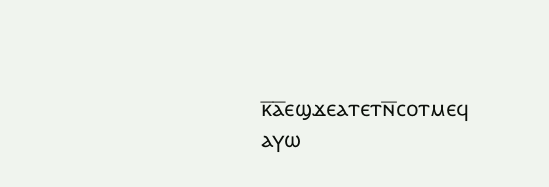ⲕ̅ⲁ̅ⲉϣϫⲉⲁⲧⲉⲧⲛ̅ⲥⲟⲧⲙⲉϥ ⲁⲩⲱ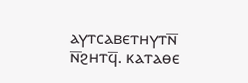ⲁⲩⲧⲥⲁⲃⲉⲧⲏⲩⲧⲛ̅ ⲛ̅ϩⲏⲧϥ̅. ⲕⲁⲧⲁⲑⲉ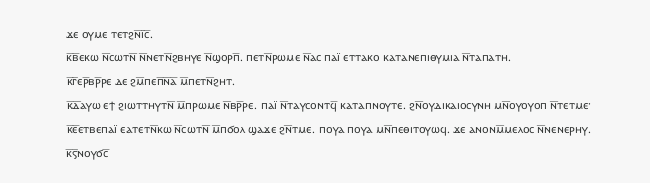ϫⲉ ⲟⲩⲙⲉ ⲧⲉⲧϩⲛ̅ⲓ̅ⲥ̅.
ⲕ̅ⲃ̅ⲉⲕⲱ ⲛ̅ⲥⲱⲧⲛ̅ ⲛ̅ⲛⲉⲧⲛ̅ϩⲃⲏⲩⲉ ⲛ̅ϣⲟⲣⲡ̅. ⲡⲉⲧⲛ̅ⲣⲱⲙⲉ ⲛ̅ⲁⲥ ⲡⲁⲓ̈ ⲉⲧⲧⲁⲕⲟ ⲕⲁⲧⲁⲛⲉⲡⲓⲑⲩⲙⲓⲁ ⲛ̅ⲧⲁⲡⲁⲧⲏ.
ⲕ̅ⲅ̅ⲉⲣ̅ⲃⲣ̅ⲣⲉ ⲇⲉ ϩⲙ̅ⲡⲉⲡ̅ⲛ̅ⲁ̅ ⲙ̅ⲡⲉⲧⲛ̅ϩⲏⲧ.
ⲕ̅ⲇ̅ⲁⲩⲱ ⲉϯ ϩⲓⲱⲧⲧⲏⲩⲧⲛ̅ ⲙ̅ⲡⲣⲱⲙⲉ ⲛ̅ⲃⲣ̅ⲣⲉ. ⲡⲁⲓ̈ ⲛ̅ⲧⲁⲩⲥⲟⲛⲧϥ̅ ⲕⲁⲧⲁⲡⲛⲟⲩⲧⲉ. ϩⲛ̅ⲟⲩⲇⲓⲕⲁⲓⲟⲥⲩⲛⲏ ⲙⲛ̅ⲟⲩⲟⲩⲟⲡ ⲛ̅ⲧⲉⲧⲙⲉ·
ⲕ̅ⲉ̅ⲉⲧⲃⲉⲡⲁⲓ̈ ⲉⲁⲧⲉⲧⲛ̅ⲕⲱ ⲛ̅ⲥⲱⲧⲛ̅ ⲙ̅ⲡϭⲟⲗ ϣⲁϫⲉ ϩⲛ̅ⲧⲙⲉ. ⲡⲟⲩⲁ ⲡⲟⲩⲁ ⲙⲛ̅ⲡⲉⲑⲓⲧⲟⲩⲱϥ. ϫⲉ ⲁⲛⲟⲛⲙ̅ⲙⲉⲗⲟⲥ ⲛ̅ⲛⲉⲛⲉⲣⲏⲩ.
ⲕ̅ⲋ̅ⲛⲟⲩϭⲥ̅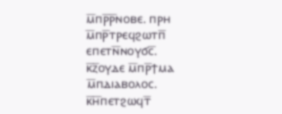ⲙ̅ⲡⲣ̅ⲣ̅ⲛⲟⲃⲉ. ⲡⲣⲏ ⲙ̅ⲡⲣ̅ⲧⲣⲉϥϩⲱⲧⲡ̅ ⲉⲡⲉⲧⲛ̅ⲛⲟⲩϭⲥ̅.
ⲕ̅ⲍ̅ⲟⲩⲇⲉ ⲙ̅ⲡⲣ̅ϯⲙⲁ ⲙ̅ⲡⲇⲓⲁⲃⲟⲗⲟⲥ.
ⲕ̅ⲏ̅ⲡⲉⲧϩⲱϥⲧ̅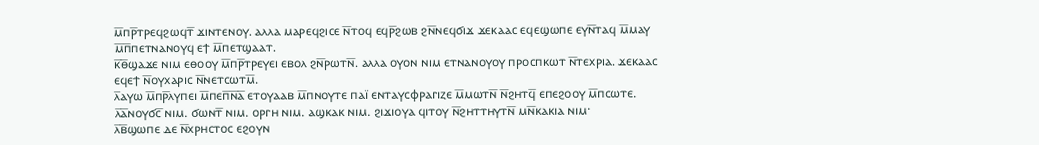ⲙ̅ⲡⲣ̅ⲧⲣⲉϥϩⲱϥⲧ̅ ϫⲓⲛⲧⲉⲛⲟⲩ. ⲁⲗⲗⲁ ⲙⲁⲣⲉϥϩⲓⲥⲉ ⲛ̅ⲧⲟϥ ⲉϥⲣ̅ϩⲱⲃ ϩⲛ̅ⲛⲉϥϭⲓϫ ϫⲉⲕⲁⲁⲥ ⲉϥⲉϣⲱⲡⲉ ⲉⲩⲛ̅ⲧⲁϥ ⲙ̅ⲙⲁⲩ ⲙ̅ⲡ̅ⲡⲉⲧⲛⲁⲛⲟⲩϥ ⲉϯ ⲙ̅ⲡⲉⲧϣⲁⲁⲧ.
ⲕ̅ⲑ̅ϣⲁϫⲉ ⲛⲓⲙ ⲉⲑⲟⲟⲩ ⲙ̅ⲡⲣ̅ⲧⲣⲉⲩⲉⲓ ⲉⲃⲟⲗ ϩⲛ̅ⲣⲱⲧⲛ̅. ⲁⲗⲗⲁ ⲟⲩⲟⲛ ⲛⲓⲙ ⲉⲧⲛⲁⲛⲟⲩⲟⲩ ⲡⲣⲟⲥⲡⲕⲱⲧ ⲛ̅ⲧⲉⲭⲣⲓⲁ. ϫⲉⲕⲁⲁⲥ ⲉϥⲉϯ ⲛ̅ⲟⲩⲭⲁⲣⲓⲥ ⲛ̅ⲛⲉⲧⲥⲱⲧⲙ̅.
ⲗ̅ⲁⲩⲱ ⲙ̅ⲡⲣ̅ⲗⲩⲡⲉⲓ ⲙ̅ⲡⲉⲡ̅ⲛ̅ⲁ̅ ⲉⲧⲟⲩⲁⲁⲃ ⲙ̅ⲡⲛⲟⲩⲧⲉ ⲡⲁⲓ̈ ⲉⲛⲧⲁⲩⲥⲫⲣⲁⲅⲓⲍⲉ ⲙ̅ⲙⲱⲧⲛ̅ ⲛ̅ϩⲏⲧϥ̅ ⲉⲡⲉϩⲟⲟⲩ ⲙ̅ⲡⲥⲱⲧⲉ.
ⲗ̅ⲁ̅ⲛⲟⲩϭⲥ̅ ⲛⲓⲙ. ϭⲱⲛⲧ̅ ⲛⲓⲙ. ⲟⲣⲅⲏ ⲛⲓⲙ. ⲁϣⲕⲁⲕ ⲛⲓⲙ. ϩⲓϫⲓⲟⲩⲁ ϥⲓⲧⲟⲩ ⲛ̅ϩⲏⲧⲧⲏⲩⲧⲛ̅ ⲙⲛ̅ⲕⲁⲕⲓⲁ ⲛⲓⲙ·
ⲗ̅ⲃ̅ϣⲱⲡⲉ ⲇⲉ ⲛ̅ⲭⲣⲏⲥⲧⲟⲥ ⲉϩⲟⲩⲛ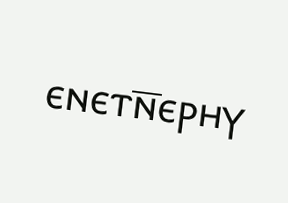ⲉⲛⲉⲧⲛ̅ⲉⲣⲏⲩ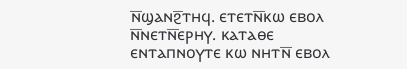ⲛ̅ϣⲁⲛϩ̅ⲧⲏϥ. ⲉⲧⲉⲧⲛ̅ⲕⲱ ⲉⲃⲟⲗ ⲛ̅ⲛⲉⲧⲛ̅ⲉⲣⲏⲩ. ⲕⲁⲧⲁⲑⲉ ⲉⲛⲧⲁⲡⲛⲟⲩⲧⲉ ⲕⲱ ⲛⲏⲧⲛ̅ ⲉⲃⲟⲗ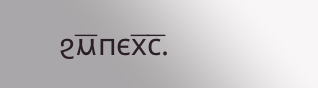ϩⲙ̅ⲡⲉⲭ̅ⲥ̅.